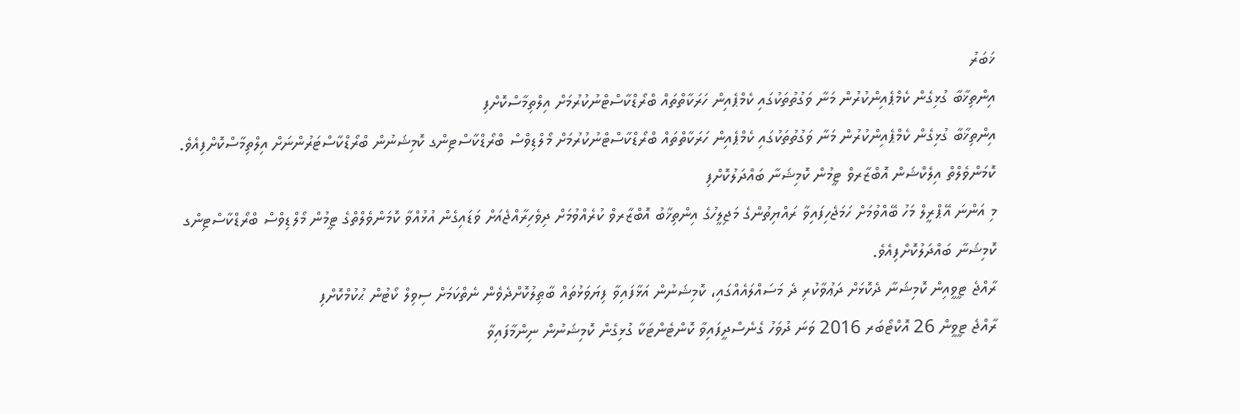ޚަބަރު
އިންތިޚާބާ ގުޅިގެން ކެމްޕެއިންކުރުން މަނާ ވަގުތުތަކުގައި ކެމްޕެއިން ހަރަކާތްތައް ބްރޯޑްކާސްޓްނުކުރުމަށް އިލްތިމާސްކޮށްފި
އިންތިޚާބާ ގުޅިގެން ކެމްޕެއިންކުރުން މަނާ ވަގުތުތަކުގައި ކެމްޕެއިން ހަރަކާތްތައް ބްރޯޑްކާސްޓްނުކުރުމަށް މޯލްޑިވްސް ބްރޯޑްކާސްޓިންގ ކޮމިޝަނުން ބްރޯޑްކާސްޓަރުންނަށް އިލްތިމާސްކޮށްފިއެވެ.
ކޮމަންވެލްތް އިލެކްޝަން އޮބްޒާރވް ޓީމުން ކޮމިޝަނާ ބައްދަލުކޮށްފި
މި އަންނަ އޭޕްރީލް މަހު ބޭއްވުމަށް ހަމަޖެހިފައިވާ ރައްޔިތުންގެ މަޖިލީހުގެ އިންތިޚާބު އޮބްޒާރވް ކުރެއްވުމަށް ދިވެހިރާއްޖެއަށް ވަޑައިގެން އުޅުއްވާ ކޮމަންވެލްތްގެ ޓީމުން މޯލްޑިވްސް ބްރޯޑްކާސްޓިންގ ކޮމިޝަނާ ބައްދަލުކޮށްފިއެވެ.
ރާއްޖެ ޓީވީއިން ކޮމިޝަނާ ދެކޮޅަށް ދަޢުވާކުރި ދެ މަސައްލައެއްގައި، ކޮމިޝަނުން އަޅާފައިވާ ފިޔަވަޅުތައް ބާޠިލުކޮށްދެވެން ނެތްކަމަށް ސިވިލް ކޯޓުން ޙުކުމްކޮށްފި
ރާއްޖެ ޓީވީން 26 އޮކްޓޯބަރ 2016 ވަނަ ދުވަހު ގެނެސްދީފައިވާ ކޮންޓެންޓަކާ ގުޅިގެން ކޮމިޝަނުން ނިންމާފައިވާ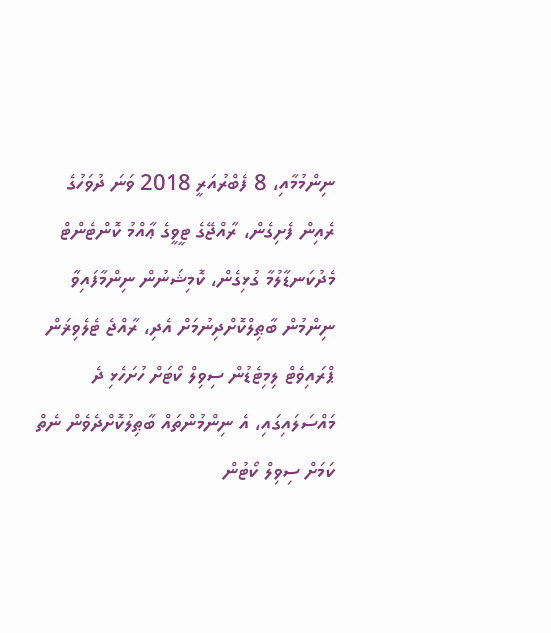ނިންމުމާއި، 8 ފެބްރުއަރީ 2018 ވަނަ ދުވަހުގެ ރެއިން ފެށިގެން، ރާއްޖޭގެ ޓީވީގެ ޢާއްމު ކޮންޓެންޓް މެދުކަނޑާލުމާ ގުޅިގެން، ކޮމިޝަނުން ނިންމާފައިވާ ނިންމުން ބާޠިލްކޮށްދިނުމަށް އެދި، ރާއްޖެ ޓެލެވިޜަން ޕްރައިވެޓް ލިމިޓެޑުން ސިވިލް ކޯޓަށް ހުށަހެޅި ދެ މައްސަލައިގައި، އެ ނިންމުންތައް ބާޠިލުކޮށްދެވެން ނެތް ކަމަށް ސިވިލް ކޯޓުން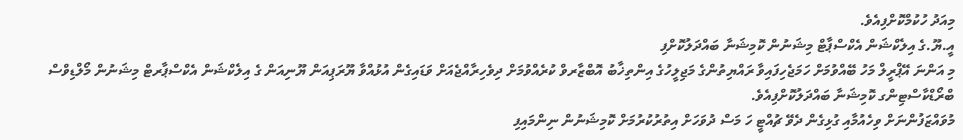މިއަދު ހުކުމްކޮށްފިއެވެ.
އީ.ޔޫ.ގެ އިލެކްޝަން އެކްސްޕާޓް މިޝަނުން ކޮމިޝަނާ ބައްދަލުކޮށްފި
މި އަންނަ އޭޕްރީލް މަހު ބޭއްވުމަށް ހަމަޖެހިފައިވާ ރައްޔިތުންގެ މަޖިލީހުގެ އިންތިޚާބު އޮބްޒާރވް ކުރެއްވުމަށް ދިވެހިރާއްޖެއަށް ވަޑައިގެން އުޅުއްވާ ޔޫރަޕިއަން ޔޫނިއަން ގެ އިލެކްޝަން އެކްސްޕާރޓް މިޝަނުން މޯލްޑިވްސް ބްރޯޑްކާސްޓިންގ ކޮމިޝަނާ ބައްދަލުކޮށްފިއެވެ.
މުވައްޒަފުންނަށް ވިހެއުމާއި ގުޅިގެން ދެވޭ ޗުއްޓީ ހަ މަސް ދުވަހަށް އިތުރުކުރުމަށް ކޮމިޝަނުން ނިންމައިފި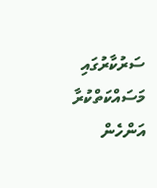ސަރުކާރުގައި މަސައްކަތްކުރާ އަންހެން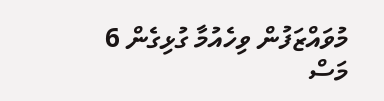މުވައްޒަފުން ވިހެއުމާ ގުޅިގެން 6 މަސް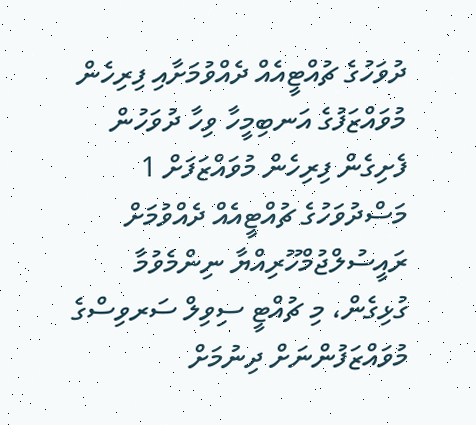ދުވަހުގެ ޗުއްޓީއެއް ދެއްވުމަށާއި ފިރިހެން މުވައްޒަފުގެ އަނބިމީހާ ވިހާ ދުވަހުން ފެށިގެން ފިރިހެން މުވައްޒަފަށް 1 މަސްދުވަހުގެ ޗުއްޓީއެއް ދެއްވުމަށް ރައީސުލްޖުމްހޫރިއްޔާ ނިންމެވުމާ ގުޅިގެން، މި ޗުއްޓީ ސިވިލް ސަރވިސްގެ މުވައްޒަފުންނަށް ދިނުމަށް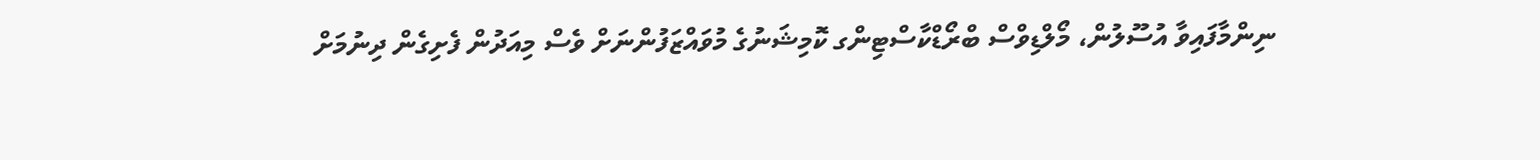ނިންމާފައިވާ އުސޫލުން، މޯލްޑިވްސް ބްރޯޑްކާސްޓިންގ ކޮމިޝަނުގެ މުވައްޒަފުންނަށް ވެސް މިއަދުން ފެށިގެން ދިނުމަށް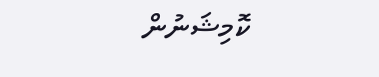ކޮމިޝަނުން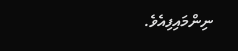ނިންމައިފިއެވެ.